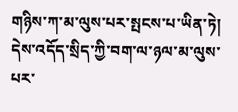གཉིས་ཀ་མ་ལུས་པར་སྤངས་པ་ཡིན་ཏེ། དེས་འདོད་སྲིད་ཀྱི་བག་ལ་ཉལ་མ་ལུས་པར་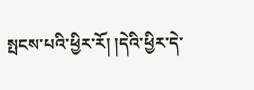སྤངས་པའི་ཕྱིར་རོ། །དེའི་ཕྱིར་དེ་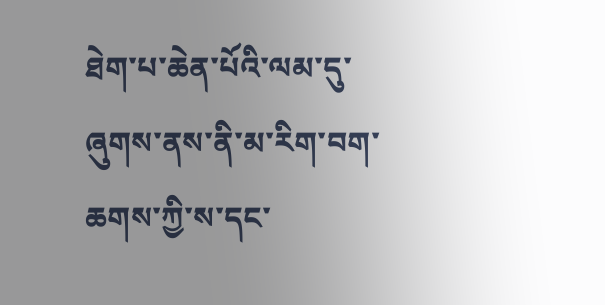ཐེག་པ་ཆེན་པོའི་ལམ་དུ་ཞུགས་ནས་ནི་མ་རིག་བག་ཆགས་ཀྱི་ས་དང་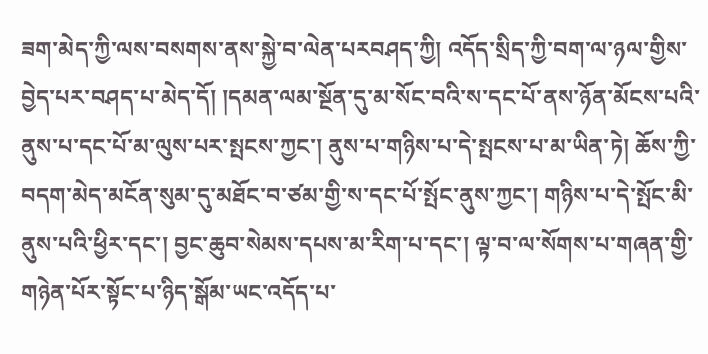ཟག་མེད་ཀྱི་ལས་བསགས་ནས་སྐྱེ་བ་ལེན་པརབཤད་ཀྱི། འདོད་སྲིད་ཀྱི་བག་ལ་ཉལ་གྱིས་བྱེད་པར་བཤད་པ་མེད་དོ། །དམན་ལམ་སྔོན་དུ་མ་སོང་བའི་ས་དང་པོ་ནས་ཉོན་མོངས་པའི་ནུས་པ་དང་པོ་མ་ལུས་པར་སྤངས་ཀྱང་། ནུས་པ་གཉིས་པ་དེ་སྤངས་པ་མ་ཡིན་ཏེ། ཆོས་ཀྱི་བདག་མེད་མངོན་སུམ་དུ་མཐོང་བ་ཙམ་གྱི་ས་དང་པོ་སྤོང་ནུས་ཀྱང་། གཉིས་པ་དེ་སྤོང་མི་ནུས་པའི་ཕྱིར་དང་། བྱང་ཆུབ་སེམས་དཔས་མ་རིག་པ་དང་། ལྟ་བ་ལ་སོགས་པ་གཞན་གྱི་གཉེན་པོར་སྟོང་པ་ཉིད་སྒོམ་ཡང་འདོད་པ་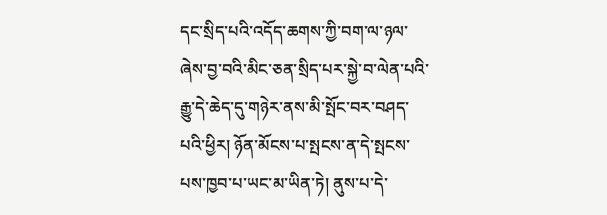དང་སྲིད་པའི་འདོད་ཆགས་ཀྱི་བག་ལ་ཉལ་ཞེས་བྱ་བའི་མིང་ཅན་སྲིད་པར་སྐྱེ་བ་ལེན་པའི་རྒྱུ་དེ་ཆེད་དུ་གཉེར་ནས་མི་སྤོང་བར་བཤད་པའི་ཕྱིར། ཉོན་མོངས་པ་སྤངས་ན་དེ་སྤངས་པས་ཁྱབ་པ་ཡང་མ་ཡིན་ཏེ། ནུས་པ་དེ་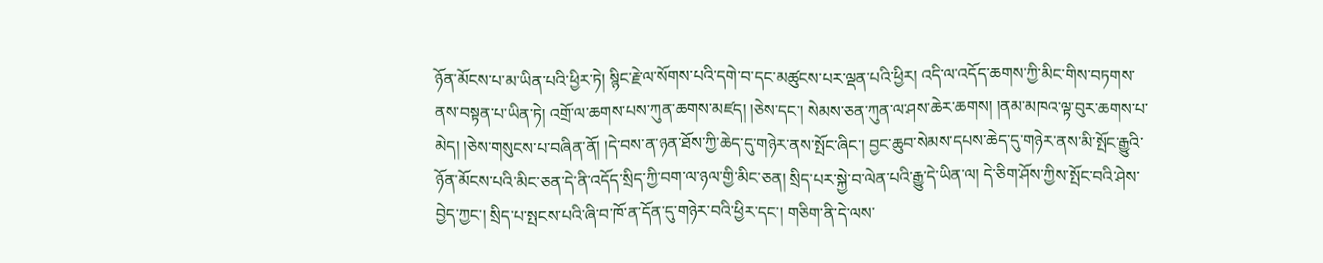ཉོན་མོངས་པ་མ་ཡིན་པའི་ཕྱིར་ཏེ། སྙིང་རྗེ་ལ་སོགས་པའི་དགེ་བ་དང་མཚུངས་པར་ལྡན་པའི་ཕྱིར། འདི་ལ་འདོད་ཆགས་ཀྱི་མིང་གིས་བཏགས་ནས་བསྟན་པ་ཡིན་ཏེ། འགྲོ་ལ་ཆགས་པས་ཀུན་ཆགས་མཛད། །ཅེས་དང་། སེམས་ཅན་ཀུན་ལ་ཤས་ཆེར་ཆགས། །ནམ་མཁའ་ལྟ་བུར་ཆགས་པ་མེད། །ཅེས་གསུངས་པ་བཞིན་ནོ། །དེ་བས་ན་ཉན་ཐོས་ཀྱི་ཆེད་དུ་གཉེར་ནས་སྤོང་ཞིང་། བྱང་ཆུབ་སེམས་དཔས་ཆེད་དུ་གཉེར་ནས་མི་སྤོང་རྒྱུའི་ཉོན་མོངས་པའི་མིང་ཅན་དེ་ནི་འདོད་སྲིད་ཀྱི་བག་ལ་ཉལ་གྱི་མིང་ཅན། སྲིད་པར་སྐྱེ་བ་ལེན་པའི་རྒྱུ་དེ་ཡིན་ལ། དེ་ཅིག་ཤོས་ཀྱིས་སྤོང་བའི་ཤེས་བྱེད་ཀྱང་། སྲིད་པ་སྤངས་པའི་ཞི་བ་ཁོ་ན་དོན་དུ་གཉེར་བའི་ཕྱིར་དང་། གཅིག་ནི་དེ་ལས་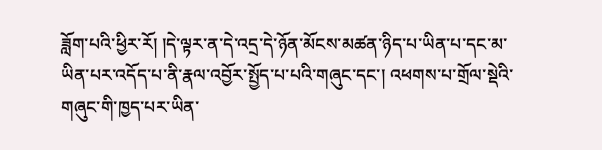ཟློག་པའི་ཕྱིར་རོ། །དེ་ལྟར་ན་དེ་འདྲ་དེ་ཉོན་མོངས་མཚན་ཉིད་པ་ཡིན་པ་དང་མ་ཡིན་པར་འདོད་པ་ནི་རྣལ་འབྱོར་སྤྱོད་པ་པའི་གཞུང་དང་། འཕགས་པ་གྲོལ་སྡེའི་གཞུང་གི་ཁྱད་པར་ཡིན་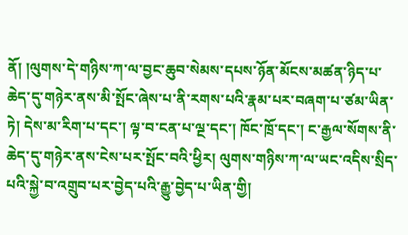ནོ། །ལུགས་དེ་གཉིས་ཀ་ལ་བྱང་ཆུབ་སེམས་དཔས་ཉོན་མོངས་མཚན་ཉིད་པ་ཆེད་དུ་གཉེར་ནས་མི་སྤོང་ཞེས་པ་ནི་རགས་པའི་རྣམ་པར་བཞག་པ་ཙམ་ཡིན་ཏེ། དེས་མ་རིག་པ་དང་། ལྟ་བ་ངན་པ་ལྔ་དང་། ཁོང་ཁྲོ་དང་། ང་རྒྱལ་སོགས་ནི་ཆེད་དུ་གཉེར་ནས་ངེས་པར་སྤོང་བའི་ཕྱིར། ལུགས་གཉིས་ཀ་ལ་ཡང་འདིས་སྲིད་པའི་སྐྱེ་བ་འགྲུབ་པར་བྱེད་པའི་རྒྱུ་བྱེད་པ་ཡིན་གྱི།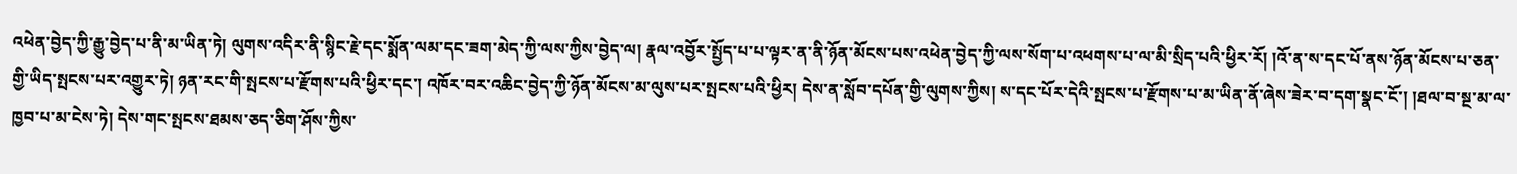འཕེན་བྱེད་ཀྱི་རྒྱུ་བྱེད་པ་ནི་མ་ཡིན་ཏེ། ལུགས་འདིར་ནི་སྙིང་རྗེ་དང་སྨོན་ལམ་དང་ཟག་མེད་ཀྱི་ལས་ཀྱིས་བྱེད་ལ། རྣལ་འབྱོར་སྤྱོད་པ་པ་ལྟར་ན་ནི་ཉོན་མོངས་པས་འཕེན་བྱེད་ཀྱི་ལས་སོག་པ་འཕགས་པ་ལ་མི་སྲིད་པའི་ཕྱིར་རོ། །འོ་ན་ས་དང་པོ་ནས་ཉོན་མོངས་པ་ཅན་གྱི་ཡིད་སྤངས་པར་འགྱུར་ཏེ། ཉན་རང་གི་སྤངས་པ་རྫོགས་པའི་ཕྱིར་དང་། འཁོར་བར་འཆིང་བྱེད་ཀྱི་ཉོན་མོངས་མ་ལུས་པར་སྤངས་པའི་ཕྱིར། དེས་ན་སློབ་དཔོན་གྱི་ལུགས་ཀྱིས། ས་དང་པོར་དེའི་སྤངས་པ་རྫོགས་པ་མ་ཡིན་ནོ་ཞེས་ཟེར་བ་དག་སྣང་ངོ་། །ཐལ་བ་སྔ་མ་ལ་ཁྱབ་པ་མ་ངེས་ཏེ། དེས་གང་སྤངས་ཐམས་ཅད་ཅིག་ཤོས་ཀྱིས་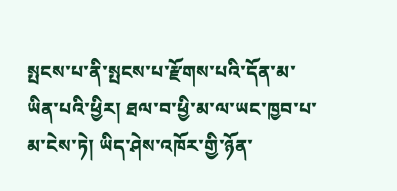སྤངས་པ་ནི་སྤངས་པ་རྫོགས་པའི་དོན་མ་ཡིན་པའི་ཕྱིར། ཐལ་བ་ཕྱི་མ་ལ་ཡང་ཁྱབ་པ་མ་ངེས་ཏེ། ཡིད་ཤེས་འཁོར་གྱི་ཉོན་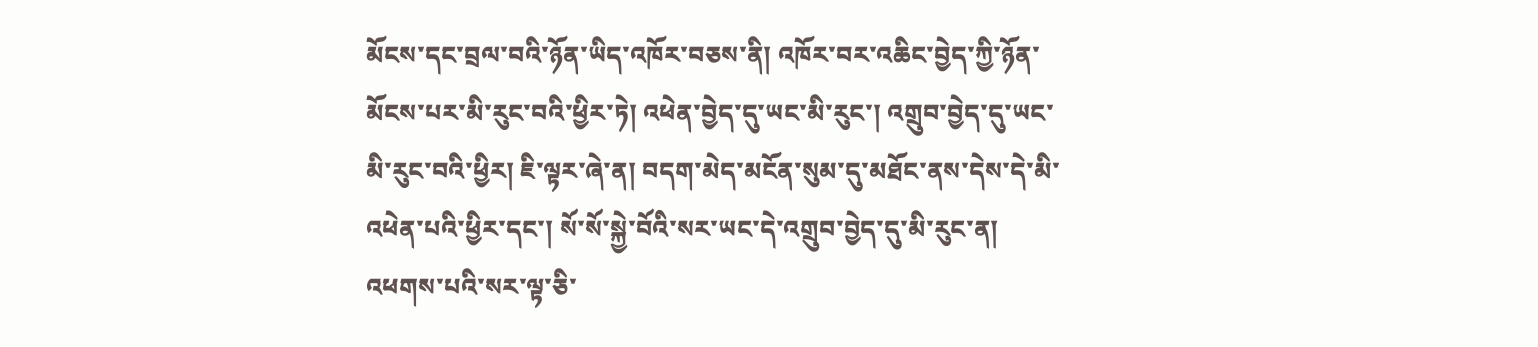མོངས་དང་བྲལ་བའི་ཉོན་ཡིད་འཁོར་བཅས་ནི། འཁོར་བར་འཆིང་བྱེད་ཀྱི་ཉོན་མོངས་པར་མི་རུང་བའི་ཕྱིར་ཏེ། འཕེན་བྱེད་དུ་ཡང་མི་རུང་། འགྲུབ་བྱེད་དུ་ཡང་མི་རུང་བའི་ཕྱིར། ཇི་ལྟར་ཞེ་ན། བདག་མེད་མངོན་སུམ་དུ་མཐོང་ནས་དེས་དེ་མི་འཕེན་པའི་ཕྱིར་དང་། སོ་སོ་སྐྱེ་བོའི་སར་ཡང་དེ་འགྲུབ་བྱེད་དུ་མི་རུང་ན། འཕགས་པའི་སར་ལྟ་ཅི་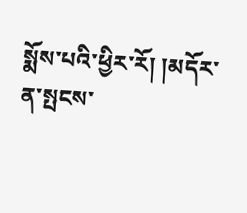སྨོས་པའི་ཕྱིར་རོ། །མདོར་ན་སྤངས་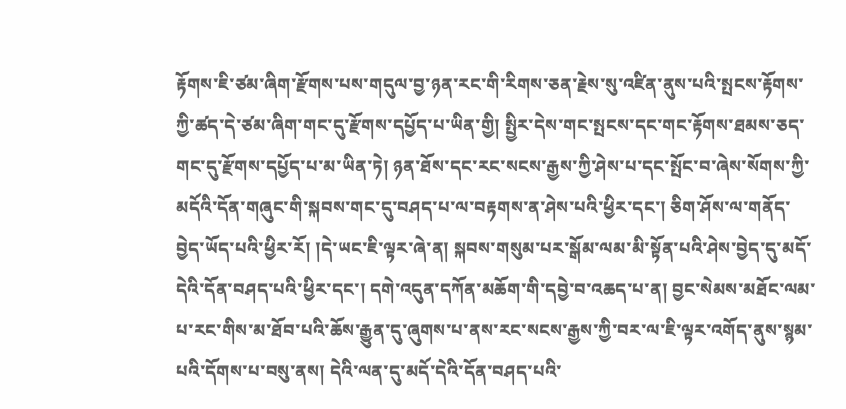རྟོགས་ཇི་ཙམ་ཞིག་རྫོགས་པས་གདུལ་བྱ་ཉན་རང་གི་རིགས་ཅན་རྗེས་སུ་འཛིན་ནུས་པའི་སྤངས་རྟོགས་ཀྱི་ཚད་དེ་ཙམ་ཞིག་གང་དུ་རྫོགས་དཔྱོད་པ་ཡིན་གྱི། སྤྱིར་དེས་གང་སྤངས་དང་གང་རྟོགས་ཐམས་ཅད་གང་དུ་རྫོགས་དཔྱོད་པ་མ་ཡིན་ཏེ། ཉན་ཐོས་དང་རང་སངས་རྒྱས་ཀྱི་ཤེས་པ་དང་སྤོང་བ་ཞེས་སོགས་ཀྱི་མདོའི་དོན་གཞུང་གི་སྐབས་གང་དུ་བཤད་པ་ལ་བརྟགས་ན་ཤེས་པའི་ཕྱིར་དང་། ཅིག་ཤོས་ལ་གནོད་བྱེད་ཡོད་པའི་ཕྱིར་རོ། །དེ་ཡང་ཇི་ལྟར་ཞེ་ན། སྐབས་གསུམ་པར་སྒོམ་ལམ་མི་སྟོན་པའི་ཤེས་བྱེད་དུ་མདོ་དེའི་དོན་བཤད་པའི་ཕྱིར་དང་། དགེ་འདུན་དཀོན་མཆོག་གི་དབྱེ་བ་འཆད་པ་ན། བྱང་སེམས་མཐོང་ལམ་པ་རང་གིས་མ་ཐོབ་པའི་ཆོས་རྒྱུན་དུ་ཞུགས་པ་ནས་རང་སངས་རྒྱས་ཀྱི་བར་ལ་ཇི་ལྟར་འགོད་ནུས་སྙམ་པའི་དོགས་པ་བསུ་ནས། དེའི་ལན་དུ་མདོ་དེའི་དོན་བཤད་པའི་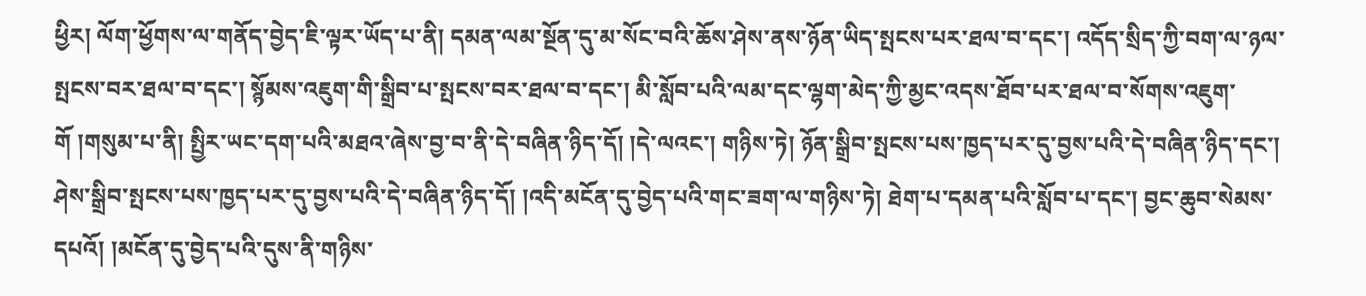ཕྱིར། ལོག་ཕྱོགས་ལ་གནོད་བྱེད་ཇི་ལྟར་ཡོད་པ་ནི། དམན་ལམ་སྔོན་དུ་མ་སོང་བའི་ཆོས་ཤེས་ནས་ཉོན་ཡིད་སྤངས་པར་ཐལ་བ་དང་། འདོད་སྲིད་ཀྱི་བག་ལ་ཉལ་སྤངས་བར་ཐལ་བ་དང་། སྙོམས་འཇུག་གི་སྒྲིབ་པ་སྤངས་བར་ཐལ་བ་དང་། མི་སློབ་པའི་ལམ་དང་ལྷག་མེད་ཀྱི་མྱང་འདས་ཐོབ་པར་ཐལ་བ་སོགས་འཇུག་གོ །གསུམ་པ་ནི། སྤྱིར་ཡང་དག་པའི་མཐའ་ཞེས་བྱ་བ་ནི་དེ་བཞིན་ཉིད་དོ། །དེ་ལའང་། གཉིས་ཏེ། ཉོན་སྒྲིབ་སྤངས་པས་ཁྱད་པར་དུ་བྱས་པའི་དེ་བཞིན་ཉིད་དང་། ཤེས་སྒྲིབ་སྤངས་པས་ཁྱད་པར་དུ་བྱས་པའི་དེ་བཞིན་ཉིད་དོ། །འདི་མངོན་དུ་བྱེད་པའི་གང་ཟག་ལ་གཉིས་ཏེ། ཐེག་པ་དམན་པའི་སློབ་པ་དང་། བྱང་ཆུབ་སེམས་དཔའོ། །མངོན་དུ་བྱེད་པའི་དུས་ནི་གཉིས་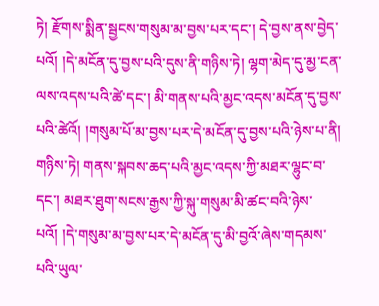ཏེ། རྫོགས་སྨིན་སྦྱངས་གསུམ་མ་བྱས་པར་དང་། དེ་བྱས་ནས་བྱེད་པའོ། །དེ་མངོན་དུ་བྱས་པའི་དུས་ནི་གཉིས་ཏེ། ལྷག་མེད་དུ་མྱ་ངན་ལས་འདས་པའི་ཚེ་དང་། མི་གནས་པའི་མྱང་འདས་མངོན་དུ་བྱས་པའི་ཚེའོ། །གསུམ་པོ་མ་བྱས་པར་དེ་མངོན་དུ་བྱས་པའི་ཉེས་པ་ནི། གཉིས་ཏེ། གནས་སྐབས་ཆད་པའི་མྱང་འདས་ཀྱི་མཐར་ལྷུང་བ་དང་། མཐར་ཐུག་སངས་རྒྱས་ཀྱི་སྐུ་གསུམ་མི་ཚང་བའི་ཉེས་པའོ། །དེ་གསུམ་མ་བྱས་པར་དེ་མངོན་དུ་མི་བྱའོ་ཞེས་གདམས་པའི་ཡུལ་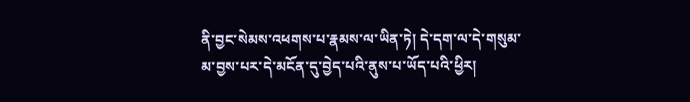ནི་བྱང་སེམས་འཕགས་པ་རྣམས་ལ་ཡིན་ཏེ། དེ་དག་ལ་དེ་གསུམ་མ་བྱས་པར་དེ་མངོན་དུ་བྱེད་པའི་ནུས་པ་ཡོད་པའི་ཕྱིར།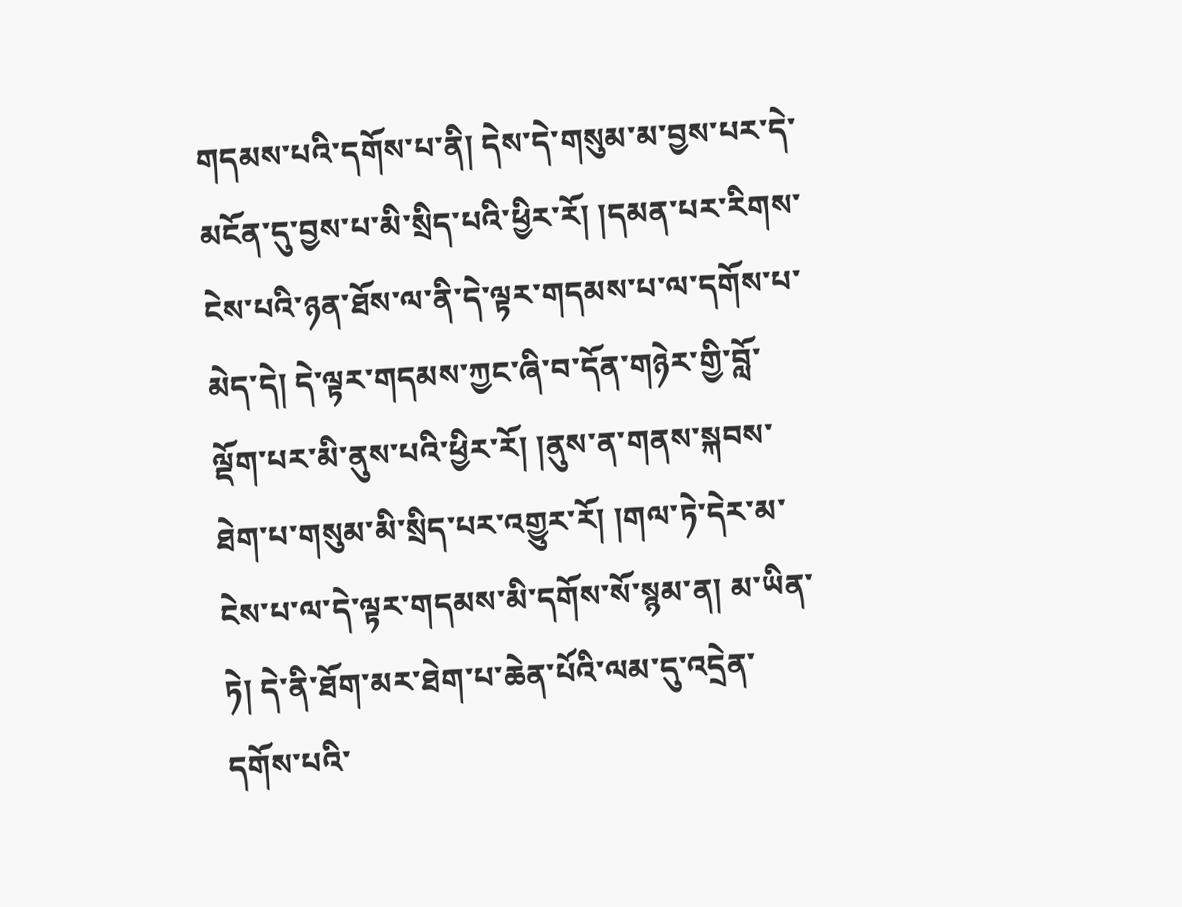གདམས་པའི་དགོས་པ་ནི། དེས་དེ་གསུམ་མ་བྱས་པར་དེ་མངོན་དུ་བྱས་པ་མི་སྲིད་པའི་ཕྱིར་རོ། །དམན་པར་རིགས་ངེས་པའི་ཉན་ཐོས་ལ་ནི་དེ་ལྟར་གདམས་པ་ལ་དགོས་པ་མེད་དེ། དེ་ལྟར་གདམས་ཀྱང་ཞི་བ་དོན་གཉེར་གྱི་བློ་ལྡོག་པར་མི་ནུས་པའི་ཕྱིར་རོ། །ནུས་ན་གནས་སྐབས་ཐེག་པ་གསུམ་མི་སྲིད་པར་འགྱུར་རོ། །གལ་ཏེ་དེར་མ་ངེས་པ་ལ་དེ་ལྟར་གདམས་མི་དགོས་སོ་སྙམ་ན། མ་ཡིན་ཏེ། དེ་ནི་ཐོག་མར་ཐེག་པ་ཆེན་པོའི་ལམ་དུ་འདྲེན་དགོས་པའི་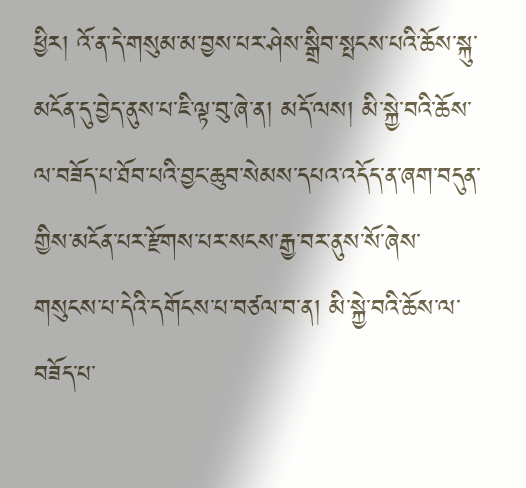ཕྱིར། འོ་ན་དེ་གསུམ་མ་བྱས་པར་ཤེས་སྒྲིབ་སྤངས་པའི་ཆོས་སྐུ་མངོན་དུ་བྱེད་ནུས་པ་ཇི་ལྟ་བུ་ཞེ་ན། མདོ་ལས། མི་སྐྱེ་བའི་ཆོས་ལ་བཟོད་པ་ཐོབ་པའི་བྱང་ཆུབ་སེམས་དཔའ་འདོད་ན་ཞག་བདུན་གྱིས་མངོན་པར་རྫོགས་པར་སངས་རྒྱ་བར་ནུས་སོ་ཞེས་གསུངས་པ་དེའི་དགོངས་པ་བཙལ་བ་ན། མི་སྐྱེ་བའི་ཆོས་ལ་བཟོད་པ་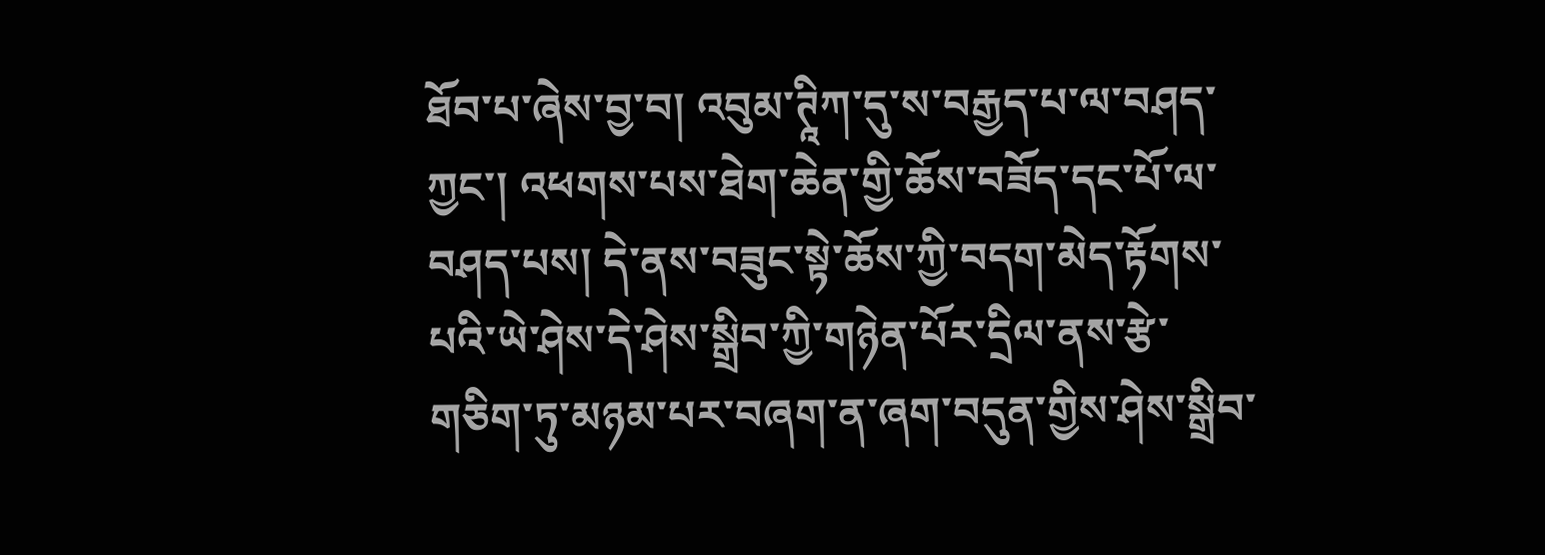ཐོབ་པ་ཞེས་བྱ་བ། འབུམ་ཊཱིཀ་དུ་ས་བརྒྱད་པ་ལ་བཤད་ཀྱང་། འཕགས་པས་ཐེག་ཆེན་གྱི་ཆོས་བཟོད་དང་པོ་ལ་བཤད་པས། དེ་ནས་བཟུང་སྟེ་ཆོས་ཀྱི་བདག་མེད་རྟོགས་པའི་ཡེ་ཤེས་དེ་ཤེས་སྒྲིབ་ཀྱི་གཉེན་པོར་དྲིལ་ནས་རྩེ་གཅིག་ཏུ་མཉམ་པར་བཞག་ན་ཞག་བདུན་གྱིས་ཤེས་སྒྲིབ་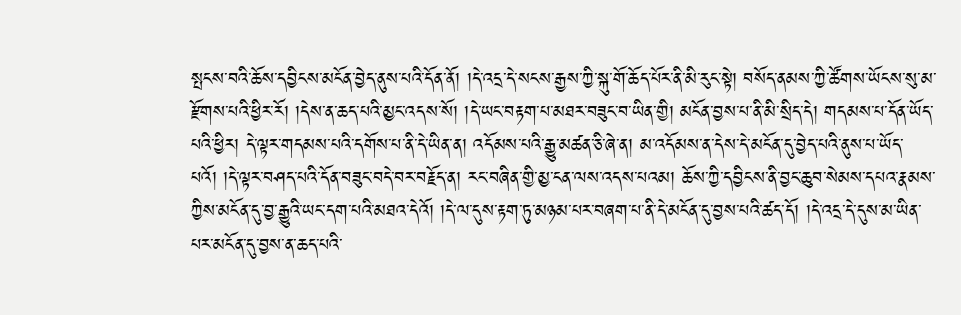སྤངས་བའི་ཆོས་དབྱིངས་མངོན་བྱེད་ནུས་པའི་དོན་ནོ། །དེ་འདྲ་དེ་སངས་རྒྱས་ཀྱི་སྐུ་གོ་ཆོད་པོར་ནི་མི་རུང་སྟེ། བསོད་ནམས་ཀྱི་ཚོགས་ཡོངས་སུ་མ་རྫོགས་པའི་ཕྱིར་རོ། །དེས་ན་ཆད་པའི་མྱང་འདས་སོ། །དེ་ཡང་བརྟག་པ་མཐར་བཟུང་བ་ཡིན་གྱི། མངོན་བྱས་པ་ནི་མི་སྲིད་དེ། གདམས་པ་དོན་ཡོད་པའི་ཕྱིར། དེ་ལྟར་གདམས་པའི་དགོས་པ་ནི་དེ་ཡིན་ན། འདོམས་པའི་རྒྱུ་མཚན་ཅི་ཞེ་ན། མ་འདོམས་ན་དེས་དེ་མངོན་དུ་བྱེད་པའི་ནུས་པ་ཡོད་པའོ། །དེ་ལྟར་བཤད་པའི་དོན་བཟུང་བདེ་བར་བརྗོད་ན། རང་བཞིན་གྱི་མྱ་ངན་ལས་འདས་པའམ། ཆོས་ཀྱི་དབྱིངས་ནི་བྱང་ཆུབ་སེམས་དཔའ་རྣམས་ཀྱིས་མངོན་དུ་བྱ་རྒྱུའི་ཡང་དག་པའི་མཐའ་དེའོ། །དེ་ལ་དུས་རྟག་ཏུ་མཉམ་པར་བཞག་པ་ནི་དེ་མངོན་དུ་བྱས་པའི་ཚད་དོ། །དེ་འདྲ་དེ་དུས་མ་ཡིན་པར་མངོན་དུ་བྱས་ན་ཆད་པའི་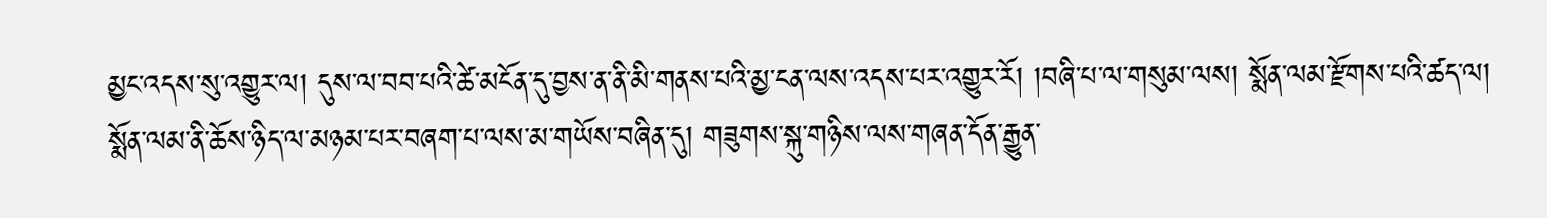མྱང་འདས་སུ་འགྱུར་ལ། དུས་ལ་བབ་པའི་ཚེ་མངོན་དུ་བྱས་ན་ནི་མི་གནས་པའི་མྱ་ངན་ལས་འདས་པར་འགྱུར་རོ། །བཞི་པ་ལ་གསུམ་ལས། སྨོན་ལམ་རྫོགས་པའི་ཚད་ལ། སྨོན་ལམ་ནི་ཆོས་ཉིད་ལ་མཉམ་པར་བཞག་པ་ལས་མ་གཡོས་བཞིན་དུ། གཟུགས་སྐུ་གཉིས་ལས་གཞན་དོན་རྒྱུན་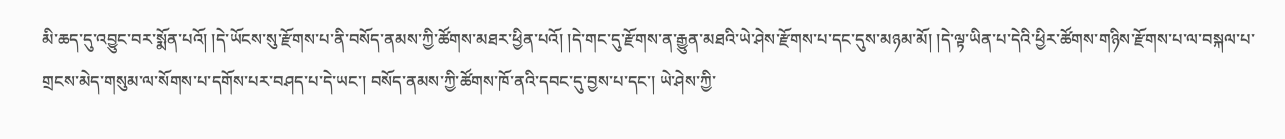མི་ཆད་དུ་འབྱུང་བར་སྨོན་པའོ། །དེ་ཡོངས་སུ་རྫོགས་པ་ནི་བསོད་ནམས་ཀྱི་ཚོགས་མཐར་ཕྱིན་པའོ། །དེ་གང་དུ་རྫོགས་ན་རྒྱུན་མཐའི་ཡེ་ཤེས་རྫོགས་པ་དང་དུས་མཉམ་མོ། །དེ་ལྟ་ཡིན་པ་དེའི་ཕྱིར་ཚོགས་གཉིས་རྫོགས་པ་ལ་བསྐལ་པ་གྲངས་མེད་གསུམ་ལ་སོགས་པ་དགོས་པར་བཤད་པ་དེ་ཡང་། བསོད་ནམས་ཀྱི་ཚོགས་ཁོ་ནའི་དབང་དུ་བྱས་པ་དང་། ཡེ་ཤེས་ཀྱི་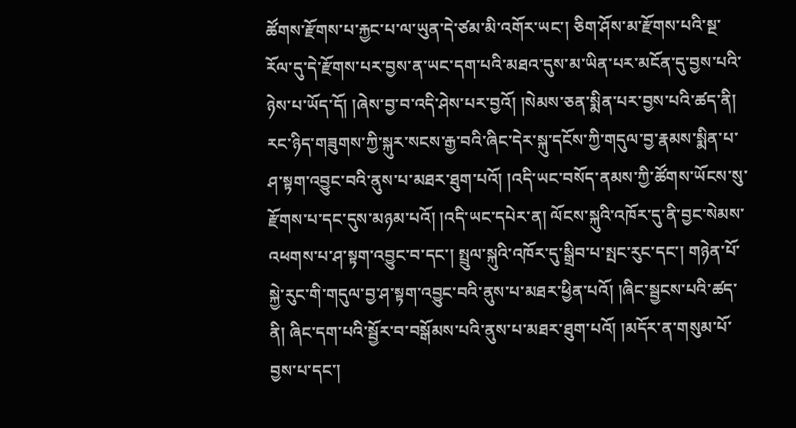ཚོགས་རྫོགས་པ་རྐྱང་པ་ལ་ཡུན་དེ་ཙམ་མི་འགོར་ཡང་། ཅིག་ཤོས་མ་རྫོགས་པའི་སྔ་རོལ་དུ་དེ་རྫོགས་པར་བྱས་ན་ཡང་དག་པའི་མཐའ་དུས་མ་ཡིན་པར་མངོན་དུ་བྱས་པའི་ཉེས་པ་ཡོད་དོ། །ཞེས་བྱ་བ་འདི་ཤེས་པར་བྱའོ། །སེམས་ཅན་སྨིན་པར་བྱས་པའི་ཚད་ནི། རང་ཉིད་གཟུགས་ཀྱི་སྐུར་སངས་རྒྱ་བའི་ཞིང་དེར་སྐུ་དངོས་ཀྱི་གདུལ་བྱ་རྣམས་སྨིན་པ་ཤ་སྟག་འབྱུང་བའི་ནུས་པ་མཐར་ཐུག་པའོ། །འདི་ཡང་བསོད་ནམས་ཀྱི་ཚོགས་ཡོངས་སུ་རྫོགས་པ་དང་དུས་མཉམ་པའོ། །འདི་ཡང་དཔེར་ན། ལོངས་སྐུའི་འཁོར་དུ་ནི་བྱང་སེམས་འཕགས་པ་ཤ་སྟག་འབྱུང་བ་དང་། སྤྲུལ་སྐུའི་འཁོར་དུ་སྒྲིབ་པ་སྤང་རུང་དང་། གཉེན་པོ་སྐྱེ་རུང་གི་གདུལ་བྱ་ཤ་སྟག་འབྱུང་བའི་ནུས་པ་མཐར་ཕྱིན་པའོ། །ཞིང་སྦྱངས་པའི་ཚད་ནི། ཞིང་དག་པའི་སྦྱོར་བ་བསྒོམས་པའི་ནུས་པ་མཐར་ཐུག་པའོ། །མདོར་ན་གསུམ་པོ་བྱས་པ་དང་།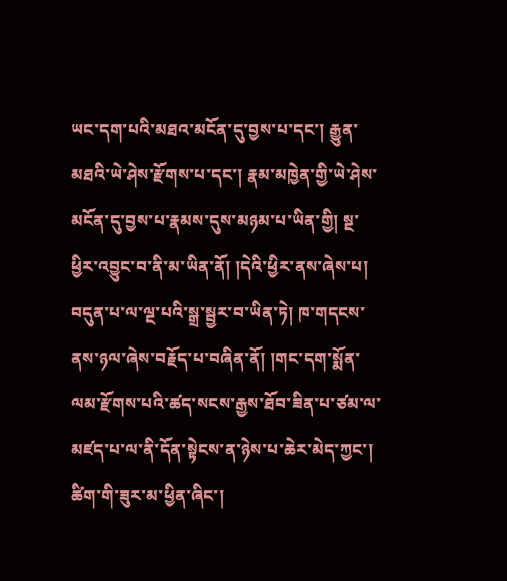ཡང་དག་པའི་མཐའ་མངོན་དུ་བྱས་པ་དང་། རྒྱུན་མཐའི་ཡེ་ཤེས་རྫོགས་པ་དང་། རྣམ་མཁྱེན་གྱི་ཡེ་ཤེས་མངོན་དུ་བྱས་པ་རྣམས་དུས་མཉམ་པ་ཡིན་གྱི། སྔ་ཕྱིར་འབྱུང་བ་ནི་མ་ཡིན་ནོ། །དེའི་ཕྱིར་ནས་ཞེས་པ། བདུན་པ་ལ་ལྔ་པའི་སྒྲ་སྦྱར་བ་ཡིན་ཏེ། ཁ་གདངས་ནས་ཉལ་ཞེས་བརྗོད་པ་བཞིན་ནོ། །གང་དག་སྨོན་ལམ་རྫོགས་པའི་ཚད་སངས་རྒྱས་ཐོབ་ཟིན་པ་ཙམ་ལ་མཛད་པ་ལ་ནི་དོན་སྟེངས་ན་ཉེས་པ་ཆེར་མེད་ཀྱང་། ཚིག་གི་ཟུར་མ་ཕྱིན་ཞིང་།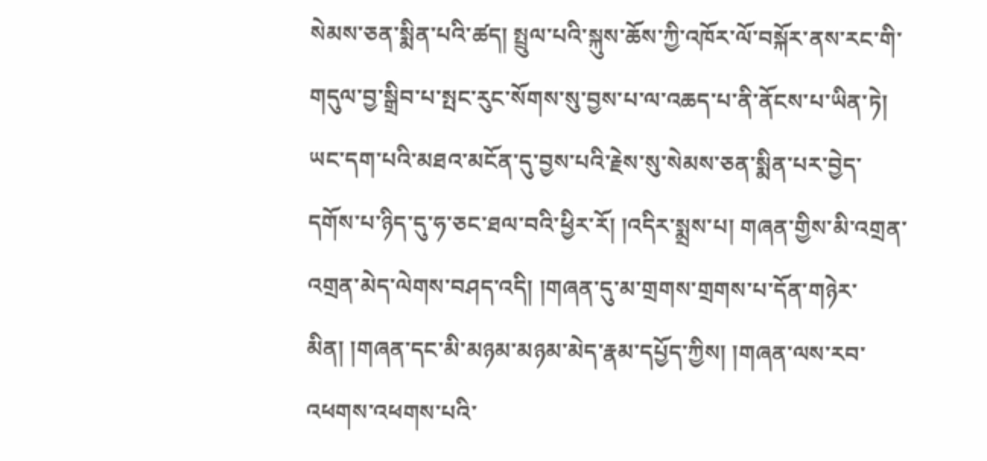སེམས་ཅན་སྨིན་པའི་ཚད། སྤྲུལ་པའི་སྐུས་ཆོས་ཀྱི་འཁོར་ལོ་བསྐོར་ནས་རང་གི་གདུལ་བྱ་སྒྲིབ་པ་སྤང་རུང་སོགས་སུ་བྱས་པ་ལ་འཆད་པ་ནི་ནོངས་པ་ཡིན་ཏེ། ཡང་དག་པའི་མཐའ་མངོན་དུ་བྱས་པའི་རྗེས་སུ་སེམས་ཅན་སྨིན་པར་བྱེད་དགོས་པ་ཉིད་དུ་ཧ་ཅང་ཐལ་བའི་ཕྱིར་རོ། །འདིར་སྨྲས་པ། གཞན་གྱིས་མི་འགྲན་འགྲན་མེད་ལེགས་བཤད་འདི། །གཞན་དུ་མ་གྲགས་གྲགས་པ་དོན་གཉེར་མིན། །གཞན་དང་མི་མཉམ་མཉམ་མེད་རྣམ་དཔྱོད་ཀྱིས། །གཞན་ལས་རབ་འཕགས་འཕགས་པའི་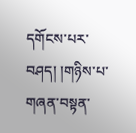དགོངས་པར་བཤད། །གཉིས་པ་གཞན་བསྟན་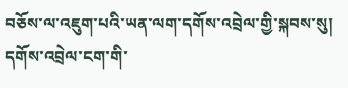བཅོས་ལ་འཇུག་པའི་ཡན་ལག་དགོས་འབྲེལ་གྱི་སྐབས་སུ། དགོས་འབྲེལ་ངག་གི་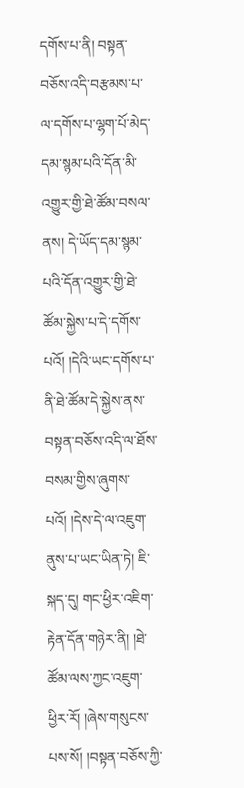དགོས་པ་ནི། བསྟན་བཅོས་འདི་བརྩམས་པ་ལ་དགོས་པ་ལྷག་པོ་མེད་དམ་སྙམ་པའི་དོན་མི་འགྱུར་གྱི་ཐེ་ཚོམ་བསལ་ནས། དེ་ཡོད་དམ་སྙམ་པའི་དོན་འགྱུར་གྱི་ཐེ་ཚོམ་སྐྱེས་པ་དེ་དགོས་པའོ། །དེའི་ཡང་དགོས་པ་ནི་ཐེ་ཚོམ་དེ་སྐྱེས་ནས་བསྟན་བཅོས་འདི་ལ་ཐོས་བསམ་གྱིས་ཞུགས་པའོ། །དེས་དེ་ལ་འཇུག་ནུས་པ་ཡང་ཡིན་ཏེ། ཇི་སྐད་དུ། གང་ཕྱིར་འཇིག་རྟེན་དོན་གཉེར་ནི། །ཐེ་ཚོམ་ལས་ཀྱང་འཇུག་ཕྱིར་རོ། །ཞེས་གསུངས་པས་སོ། །བསྟན་བཅོས་ཀྱི་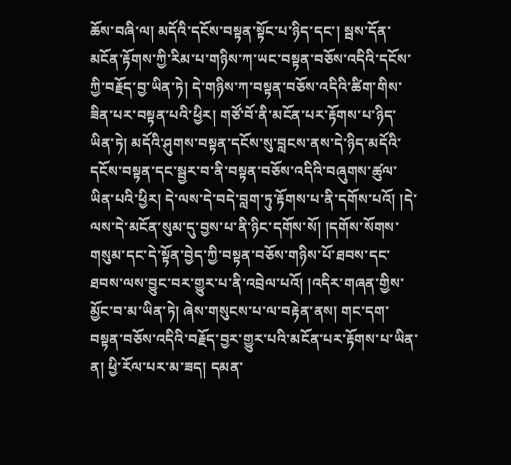ཆོས་བཞི་ལ། མདོའི་དངོས་བསྟན་སྟོང་པ་ཉིད་དང་། སྦས་དོན་མངོན་རྟོགས་ཀྱི་རིམ་པ་གཉིས་ཀ་ཡང་བསྟན་བཅོས་འདིའི་དངོས་ཀྱི་བརྗོད་བྱ་ཡིན་ཏེ། དེ་གཉིས་ཀ་བསྟན་བཅོས་འདིའི་ཚིག་གིས་ཟིན་པར་བསྟན་པའི་ཕྱིར། གཙོ་བོ་ནི་མངོན་པར་རྟོགས་པ་ཉིད་ཡིན་ཏེ། མདོའི་ཤུགས་བསྟན་དངོས་སུ་བླངས་ནས་དེ་ཉིད་མདོའི་དངོས་བསྟན་དང་སྦྱར་བ་ནི་བསྟན་བཅོས་འདིའི་བཞུགས་ཚུལ་ཡིན་པའི་ཕྱིར། དེ་ལས་དེ་བདེ་བླག་ཏུ་རྟོགས་པ་ནི་དགོས་པའོ། །དེ་ལས་དེ་མངོན་སུམ་དུ་བྱས་པ་ནི་ཉིང་དགོས་སོ། །དགོས་སོགས་གསུམ་དང་དེ་སྟོན་བྱེད་ཀྱི་བསྟན་བཅོས་གཉིས་པོ་ཐབས་དང་ཐབས་ལས་བྱུང་བར་གྱུར་པ་ནི་འབྲེལ་པའོ། །འདིར་གཞན་གྱིས་མྱོང་བ་མ་ཡིན་ཏེ། ཞེས་གསུངས་པ་ལ་བརྟེན་ནས། གང་དག་བསྟན་བཅོས་འདིའི་བརྗོད་བྱར་གྱུར་པའི་མངོན་པར་རྟོགས་པ་ཡིན་ན། ཕྱི་རོལ་པར་མ་ཟད། དམན་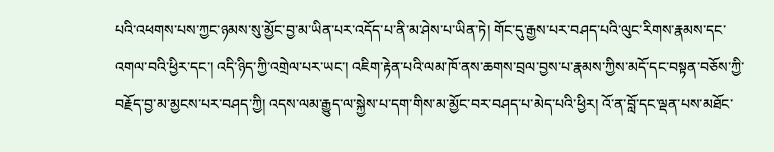པའི་འཕགས་པས་ཀྱང་ཉམས་སུ་མྱོང་བྱ་མ་ཡིན་པར་འདོད་པ་ནི་མ་ཤེས་པ་ཡིན་ཏེ། གོང་དུ་རྒྱས་པར་བཤད་པའི་ལུང་རིགས་རྣམས་དང་འགལ་བའི་ཕྱིར་དང་། འདི་ཉིད་ཀྱི་འགྲེལ་པར་ཡང་། འཇིག་རྟེན་པའི་ལམ་ཁོ་ནས་ཆགས་བྲལ་བྱས་པ་རྣམས་ཀྱིས་མདོ་དང་བསྟན་བཅོས་ཀྱི་བརྗོད་བྱ་མ་མྱངས་པར་བཤད་ཀྱི། འདས་ལམ་རྒྱུད་ལ་སྐྱེས་པ་དག་གིས་མ་མྱོང་བར་བཤད་པ་མེད་པའི་ཕྱིར། འོ་ན་བློ་དང་ལྡན་པས་མཐོང་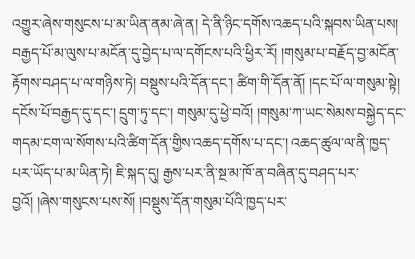འགྱུར་ཞེས་གསུངས་པ་མ་ཡིན་ནམ་ཞེ་ན། དེ་ནི་ཉིང་དགོས་འཆད་པའི་སྐབས་ཡིན་པས། བརྒྱད་པོ་མ་ལུས་པ་མངོན་དུ་བྱེད་པ་ལ་དགོངས་པའི་ཕྱིར་རོ། །གསུམ་པ་བརྗོད་བྱ་མངོན་རྟོགས་བཤད་པ་ལ་གཉིས་ཏེ། བསྡུས་པའི་དོན་དང་། ཚིག་གི་དོན་ནོ། །དང་པོ་ལ་གསུམ་སྟེ། དངོས་པོ་བརྒྱད་དུ་དང་། དྲུག་ཏུ་དང་། གསུམ་དུ་ཕྱེ་བའོ། །གསུམ་ཀ་ཡང་སེམས་བསྐྱེད་དང་གདམ་ངག་ལ་སོགས་པའི་ཚིག་དོན་གྱིས་འཆད་དགོས་པ་དང་། འཆད་ཚུལ་ལ་ནི་ཁྱད་པར་ཡོད་པ་མ་ཡིན་ཏེ། ཇི་སྐད་དུ། རྒྱས་པར་ནི་སྔ་མ་ཁོ་ན་བཞིན་དུ་བཤད་པར་བྱའོ། །ཞེས་གསུངས་པས་སོ། །བསྡུས་དོན་གསུམ་པོའི་ཁྱད་པར་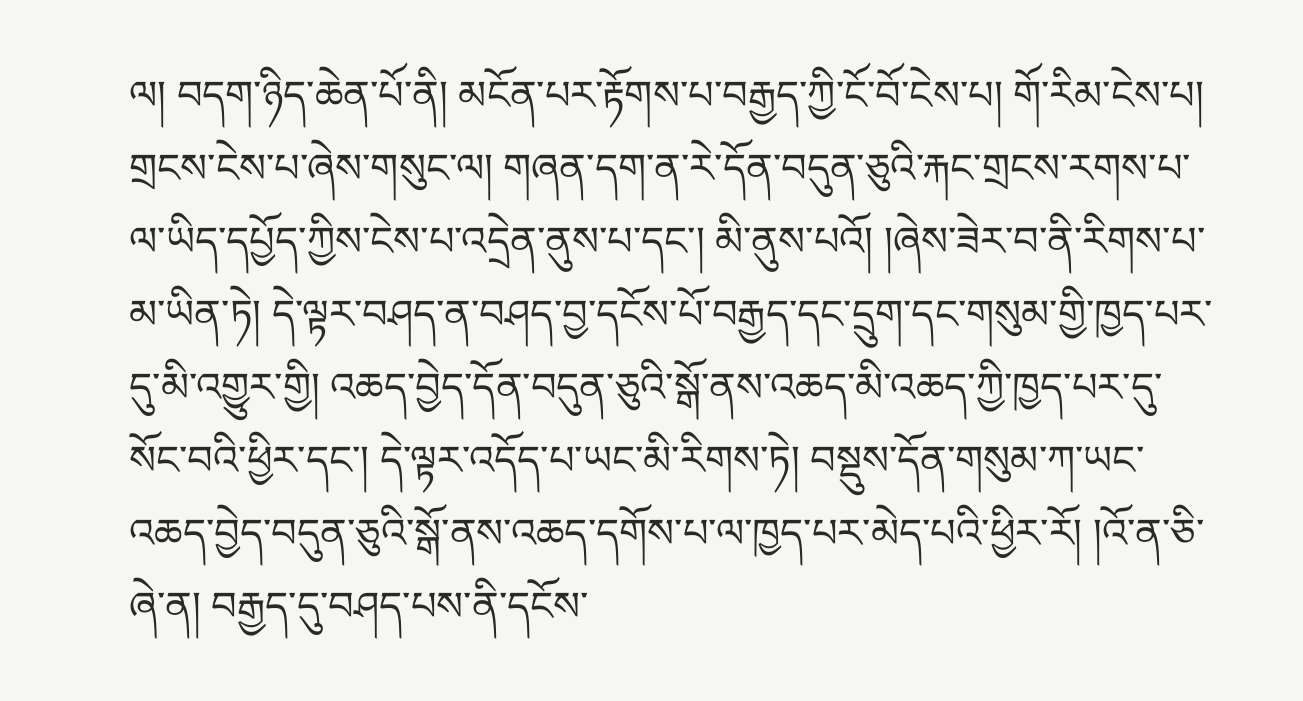ལ། བདག་ཉིད་ཆེན་པོ་ནི། མངོན་པར་རྟོགས་པ་བརྒྱད་ཀྱི་ངོ་བོ་ངེས་པ། གོ་རིམ་ངེས་པ། གྲངས་ངེས་པ་ཞེས་གསུང་ལ། གཞན་དག་ན་རེ་དོན་བདུན་ཅུའི་རྐང་གྲངས་རགས་པ་ལ་ཡིད་དཔྱོད་ཀྱིས་ངེས་པ་འདྲེན་ནུས་པ་དང་། མི་ནུས་པའོ། །ཞེས་ཟེར་བ་ནི་རིགས་པ་མ་ཡིན་ཏེ། དེ་ལྟར་བཤད་ན་བཤད་བྱ་དངོས་པོ་བརྒྱད་དང་དྲུག་དང་གསུམ་གྱི་ཁྱད་པར་དུ་མི་འགྱུར་གྱི། འཆད་བྱེད་དོན་བདུན་ཅུའི་སྒོ་ནས་འཆད་མི་འཆད་ཀྱི་ཁྱད་པར་དུ་སོང་བའི་ཕྱིར་དང་། དེ་ལྟར་འདོད་པ་ཡང་མི་རིགས་ཏེ། བསྡུས་དོན་གསུམ་ཀ་ཡང་འཆད་བྱེད་བདུན་ཅུའི་སྒོ་ནས་འཆད་དགོས་པ་ལ་ཁྱད་པར་མེད་པའི་ཕྱིར་རོ། །འོ་ན་ཅི་ཞེ་ན། བརྒྱད་དུ་བཤད་པས་ནི་དངོས་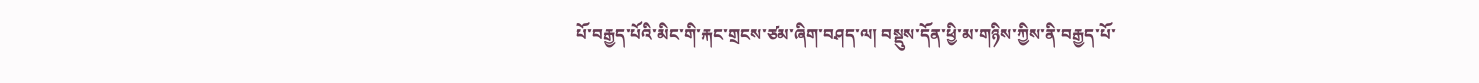པོ་བརྒྱད་པོའི་མིང་གི་རྐང་གྲངས་ཙམ་ཞིག་བཤད་ལ། བསྡུས་དོན་ཕྱི་མ་གཉིས་ཀྱིས་ནི་བརྒྱད་པོ་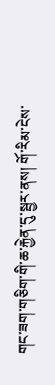གང་ཟག་གཅིག་གི་ཆ་རྐྱེན་དུ་སྦྱར་ནས། གོ་རིམ་ངེས་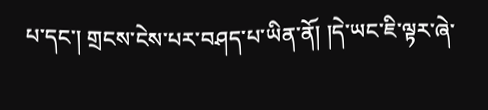པ་དང་། གྲངས་ངེས་པར་བཤད་པ་ཡིན་ནོ། །དེ་ཡང་ཇི་ལྟར་ཞེ་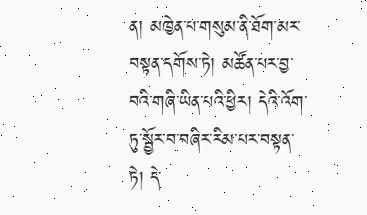ན། མཁྱེན་པ་གསུམ་ནི་ཐོག་མར་བསྟན་དགོས་ཏེ། མཚོན་པར་བྱ་བའི་གཞི་ཡིན་པའི་ཕྱིར། དེའི་འོག་ཏུ་སྦྱོར་བ་བཞིར་རིམ་པར་བསྟན་ཏེ། དེ་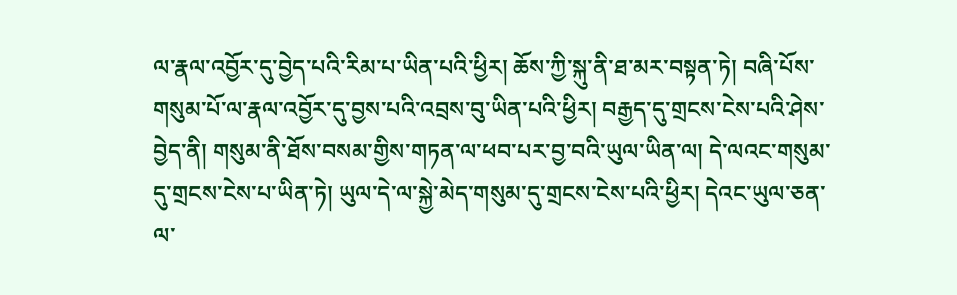ལ་རྣལ་འབྱོར་དུ་བྱེད་པའི་རིམ་པ་ཡིན་པའི་ཕྱིར། ཆོས་ཀྱི་སྐུ་ནི་ཐ་མར་བསྟན་ཏེ། བཞི་པོས་གསུམ་པོ་ལ་རྣལ་འབྱོར་དུ་བྱས་པའི་འབྲས་བུ་ཡིན་པའི་ཕྱིར། བརྒྱད་དུ་གྲངས་ངེས་པའི་ཤེས་བྱེད་ནི། གསུམ་ནི་ཐོས་བསམ་གྱིས་གཏན་ལ་ཕབ་པར་བྱ་བའི་ཡུལ་ཡིན་ལ། དེ་ལའང་གསུམ་དུ་གྲངས་ངེས་པ་ཡིན་ཏེ། ཡུལ་དེ་ལ་སྐྱེ་མེད་གསུམ་དུ་གྲངས་ངེས་པའི་ཕྱིར། དེའང་ཡུལ་ཅན་ལ་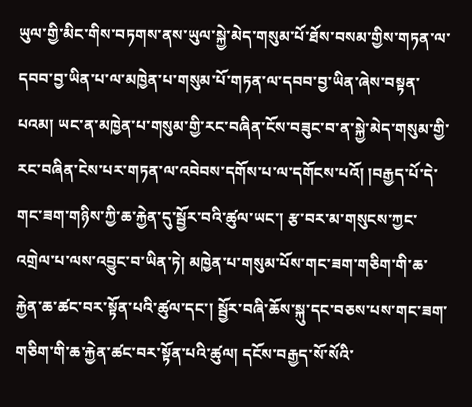ཡུལ་གྱི་མིང་གིས་བཏགས་ནས་ཡུལ་སྐྱེ་མེད་གསུམ་པོ་ཐོས་བསམ་གྱིས་གཏན་ལ་དབབ་བྱ་ཡིན་པ་ལ་མཁྱེན་པ་གསུམ་པོ་གཏན་ལ་དབབ་བྱ་ཡིན་ཞེས་བསྟན་པའམ། ཡང་ན་མཁྱེན་པ་གསུམ་གྱི་རང་བཞིན་ངོས་བཟུང་བ་ན་སྐྱེ་མེད་གསུམ་གྱི་རང་བཞིན་ངེས་པར་གཏན་ལ་འབེབས་དགོས་པ་ལ་དགོངས་པའོ། །བརྒྱད་པོ་དེ་གང་ཟག་གཉིས་ཀྱི་ཆ་རྐྱེན་དུ་སྦྱོར་བའི་ཚུལ་ཡང་། རྩ་བར་མ་གསུངས་ཀྱང་འགྲེལ་པ་ལས་འབྱུང་བ་ཡིན་ཏེ། མཁྱེན་པ་གསུམ་པོས་གང་ཟག་གཅིག་གི་ཆ་རྐྱེན་ཆ་ཚང་བར་སྟོན་པའི་ཚུལ་དང་། སྦྱོར་བཞི་ཆོས་སྐུ་དང་བཅས་པས་གང་ཟག་གཅིག་གི་ཆ་རྐྱེན་ཚང་བར་སྟོན་པའི་ཚུལ། དངོས་བརྒྱད་སོ་སོའི་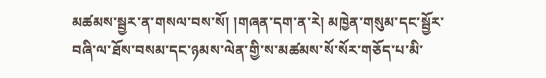མཚམས་སྦྱར་ན་གསལ་བས་སོ། །གཞན་དག་ན་རེ། མཁྱེན་གསུམ་དང་སྦྱོར་བཞི་ལ་ཐོས་བསམ་དང་ཉམས་ལེན་གྱི་ས་མཚམས་སོ་སོར་གཅོད་པ་མི་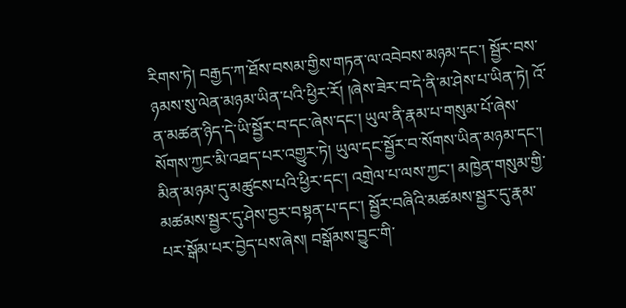རིགས་ཏེ། བརྒྱད་ཀ་ཐོས་བསམ་གྱིས་གཏན་ལ་འབེབས་མཉམ་དང་། སྦྱོར་བས་ཉམས་སུ་ལེན་མཉམ་ཡིན་པའི་ཕྱིར་རོ། །ཞེས་ཟེར་བ་དེ་ནི་མ་ཤེས་པ་ཡིན་ཏེ། འོ་ན་མཚན་ཉིད་དེ་ཡི་སྦྱོར་བ་དང་ཞེས་དང་། ཡུལ་ནི་རྣམ་པ་གསུམ་པོ་ཞེས་སོགས་ཀྱང་མི་འཐད་པར་འགྱུར་ཏེ། ཡུལ་དང་སྦྱོར་བ་སོགས་ཡིན་མཉམ་དང་། མིན་མཉམ་དུ་མཚུངས་པའི་ཕྱིར་དང་། འགྲེལ་པ་ལས་ཀྱང་། མཁྱེན་གསུམ་གྱི་མཚམས་སྦྱར་དུ་ཤེས་བྱར་བསྟན་པ་དང་། སྦྱོར་བཞིའི་མཚམས་སྦྱར་དུ་རྣམ་པར་སྒོམ་པར་བྱེད་པས་ཞེས། བསྒོམས་བྱུང་གི་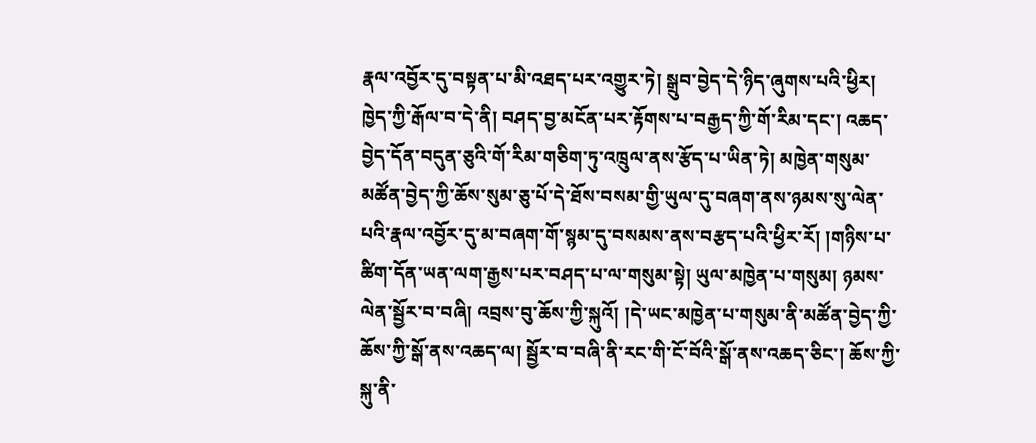རྣལ་འབྱོར་དུ་བསྟན་པ་མི་འཐད་པར་འགྱུར་ཏེ། སྒྲུབ་བྱེད་དེ་ཉིད་ཞུགས་པའི་ཕྱིར། ཁྱེད་ཀྱི་རྒོལ་བ་དེ་ནི། བཤད་བྱ་མངོན་པར་རྟོགས་པ་བརྒྱད་ཀྱི་གོ་རིམ་དང་། འཆད་བྱེད་དོན་བདུན་ཅུའི་གོ་རིམ་གཅིག་ཏུ་འཁྲུལ་ནས་རྩོད་པ་ཡིན་ཏེ། མཁྱེན་གསུམ་མཚོན་བྱེད་ཀྱི་ཆོས་སུམ་ཅུ་པོ་དེ་ཐོས་བསམ་གྱི་ཡུལ་དུ་བཞག་ནས་ཉམས་སུ་ལེན་པའི་རྣལ་འབྱོར་དུ་མ་བཞག་གོ་སྙམ་དུ་བསམས་ནས་བརྩད་པའི་ཕྱིར་རོ། །གཉིས་པ་ཚིག་དོན་ཡན་ལག་རྒྱས་པར་བཤད་པ་ལ་གསུམ་སྟེ། ཡུལ་མཁྱེན་པ་གསུམ། ཉམས་ལེན་སྦྱོར་བ་བཞི། འབྲས་བུ་ཆོས་ཀྱི་སྐུའོ། །དེ་ཡང་མཁྱེན་པ་གསུམ་ནི་མཚོན་བྱེད་ཀྱི་ཆོས་ཀྱི་སྒོ་ནས་འཆད་ལ། སྦྱོར་བ་བཞི་ནི་རང་གི་ངོ་བོའི་སྒོ་ནས་འཆད་ཅིང་། ཆོས་ཀྱི་སྐུ་ནི་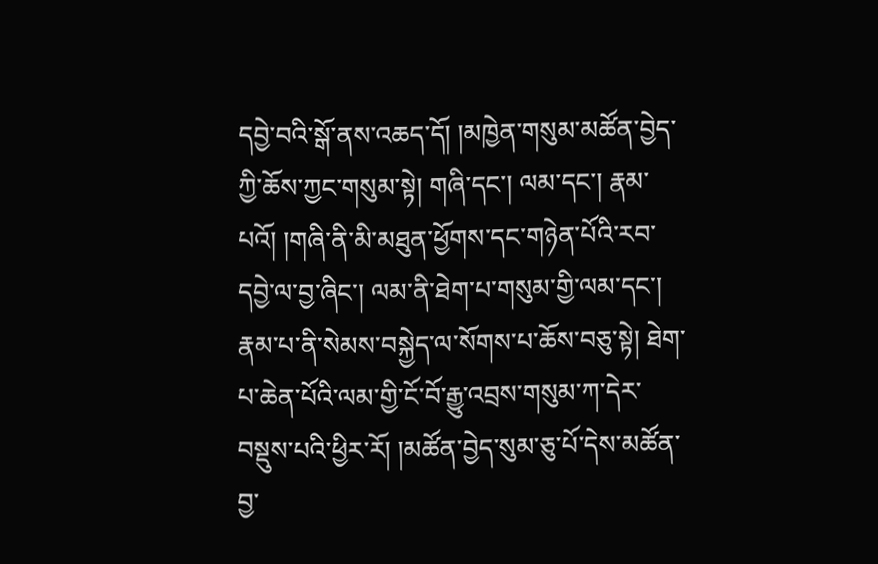དབྱེ་བའི་སྒོ་ནས་འཆད་དོ། །མཁྱེན་གསུམ་མཚོན་བྱེད་ཀྱི་ཆོས་ཀྱང་གསུམ་སྟེ། གཞི་དང་། ལམ་དང་། རྣམ་པའོ། །གཞི་ནི་མི་མཐུན་ཕྱོགས་དང་གཉེན་པོའི་རབ་དབྱེ་ལ་བྱ་ཞིང་། ལམ་ནི་ཐེག་པ་གསུམ་གྱི་ལམ་དང་། རྣམ་པ་ནི་སེམས་བསྐྱེད་ལ་སོགས་པ་ཆོས་བཅུ་སྟེ། ཐེག་པ་ཆེན་པོའི་ལམ་གྱི་ངོ་བོ་རྒྱུ་འབྲས་གསུམ་ཀ་དེར་བསྡུས་པའི་ཕྱིར་རོ། །མཚོན་བྱེད་སུམ་ཅུ་པོ་དེས་མཚོན་བྱ་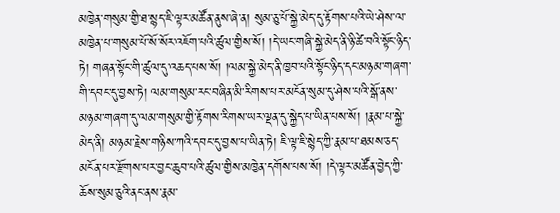མཁྱེན་གསུམ་གྱི་ཐ་སྙད་ཇི་ལྟར་མཚོན་ནུས་ཞེ་ན། སུམ་ཅུ་པོ་སྐྱེ་མེད་དུ་རྟོགས་པའི་ཡེ་ཤེས་ལ་མཁྱེན་པ་གསུམ་པོ་སོ་སོར་འཇོག་པའི་ཚུལ་གྱིས་སོ། །དེ་ཡང་གཞི་སྐྱེ་མེད་ནི་ཉི་ཚེ་བའི་སྟོང་ཉིད་ཏེ། གཞན་སྟོང་གི་ཚུལ་དུ་འཆད་པས་སོ། །ལམ་སྐྱེ་མེད་ནི་ཁྱབ་པའི་སྟོང་ཉིད་དང་མཉམ་གཞག་གི་དབང་དུ་བྱས་ཏེ། ལམ་གསུམ་རང་བཞིན་མི་རིགས་པར་མངོན་སུམ་དུ་ཤེས་པའི་སྒོ་ནས་མཉམ་གཞག་དུ་ལམ་གསུམ་གྱི་རྟོགས་རིགས་ཡར་ལྡན་དུ་སྐྱེད་པ་ཡིན་པས་སོ། །རྣམ་པ་སྐྱེ་མེད་ནི། མཉམ་རྗེས་གཉིས་ཀའི་དབང་དུ་བྱས་པ་ཡིན་ཏེ། ཇི་ལྟ་ཇི་སྙེད་ཀྱི་རྣམ་པ་ཐམས་ཅད་མངོན་པར་རྫོགས་པར་བྱང་ཆུབ་པའི་ཚུལ་གྱིས་མཁྱེན་དགོས་པས་སོ། །དེ་ལྟར་མཚོན་བྱེད་ཀྱི་ཆོས་སུམ་ཅུའི་ནང་ནས་རྣམ་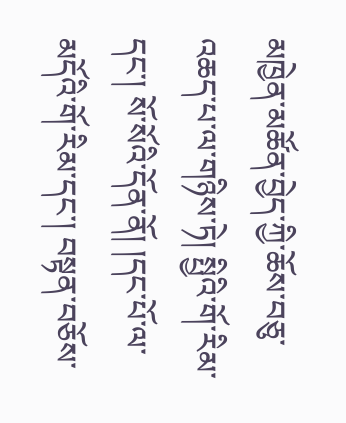མཁྱེན་མཚོན་བྱེད་ཀྱི་ཆོས་བཅུ་འཆད་པ་ལ་གཉིས་ཏེ། སྤྱིའི་གོ་རིམ་དང་། སོ་སོའི་དོན་ནོ། །དང་པོ་ལ་མདོའི་གོ་རིམ་དང་། བསྟན་བཅོས་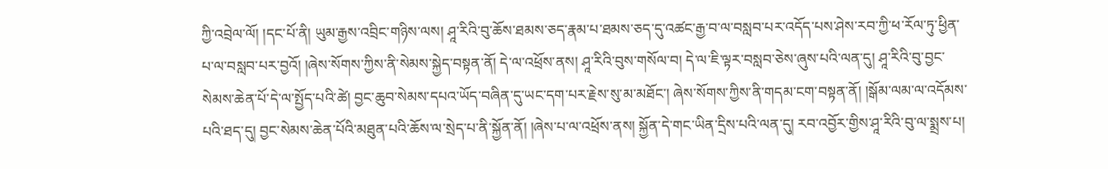ཀྱི་འབྲེལ་ལོ། །དང་པོ་ནི། ཡུམ་རྒྱས་འབྲིང་གཉིས་ལས། ཤཱ་རིའི་བུ་ཆོས་ཐམས་ཅད་རྣམ་པ་ཐམས་ཅད་དུ་འཚང་རྒྱ་བ་ལ་བསླབ་པར་འདོད་པས་ཤེས་རབ་ཀྱི་ཕ་རོལ་ཏུ་ཕྱིན་པ་ལ་བསླབ་པར་བྱའོ། །ཞེས་སོགས་ཀྱིས་ནི་སེམས་སྐྱེད་བསྟན་ནོ། དེ་ལ་འཕྲོས་ནས། ཤཱ་རིའི་བུས་གསོལ་བ། དེ་ལ་ཇི་ལྟར་བསླབ་ཅེས་ཞུས་པའི་ལན་དུ། ཤཱ་རིའི་བུ་བྱང་སེམས་ཆེན་པོ་དེ་ལ་སྤྱོད་པའི་ཚེ། བྱང་ཆུབ་སེམས་དཔའ་ཡོད་བཞིན་དུ་ཡང་དག་པར་རྗེས་སུ་མ་མཐོང་། ཞེས་སོགས་ཀྱིས་ནི་གདམ་ངག་བསྟན་ནོ། །སྒོམ་ལམ་ལ་འདོམས་པའི་ཐད་དུ། བྱང་སེམས་ཆེན་པོའི་མཐུན་པའི་ཆོས་ལ་སྲེད་པ་ནི་སྐྱོན་ནོ། །ཞེས་པ་ལ་འཕྲོས་ནས། སྐྱོན་དེ་གང་ཡིན་དྲིས་པའི་ལན་དུ། རབ་འབྱོར་གྱིས་ཤཱ་རིའི་བུ་ལ་སྨྲས་པ།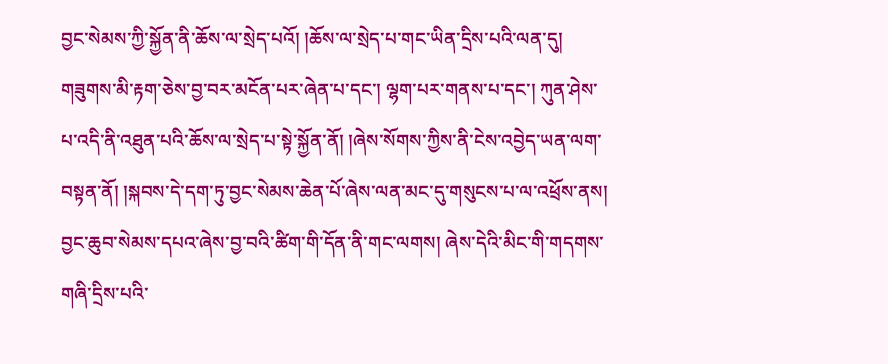བྱང་སེམས་ཀྱི་སྐྱོན་ནི་ཆོས་ལ་སྲེད་པའོ། །ཆོས་ལ་སྲེད་པ་གང་ཡིན་དྲིས་པའི་ལན་དུ། གཟུགས་མི་རྟག་ཅེས་བྱ་བར་མངོན་པར་ཞེན་པ་དང་། ལྷག་པར་གནས་པ་དང་། ཀུན་ཤེས་པ་འདི་ནི་འཐུན་པའི་ཆོས་ལ་སྲེད་པ་སྟེ་སྐྱོན་ནོ། །ཞེས་སོགས་ཀྱིས་ནི་ངེས་འབྱེད་ཡན་ལག་བསྟན་ནོ། །སྐབས་དེ་དག་ཏུ་བྱང་སེམས་ཆེན་པོ་ཞེས་ལན་མང་དུ་གསུངས་པ་ལ་འཕྲོས་ནས། བྱང་ཆུབ་སེམས་དཔའ་ཞེས་བྱ་བའི་ཚིག་གི་དོན་ནི་གང་ལགས། ཞེས་དེའི་མིང་གི་གདགས་གཞི་དྲིས་པའི་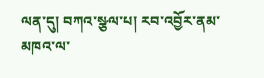ལན་དུ། བཀའ་སྩལ་པ། རབ་འབྱོར་ནམ་མཁའ་ལ་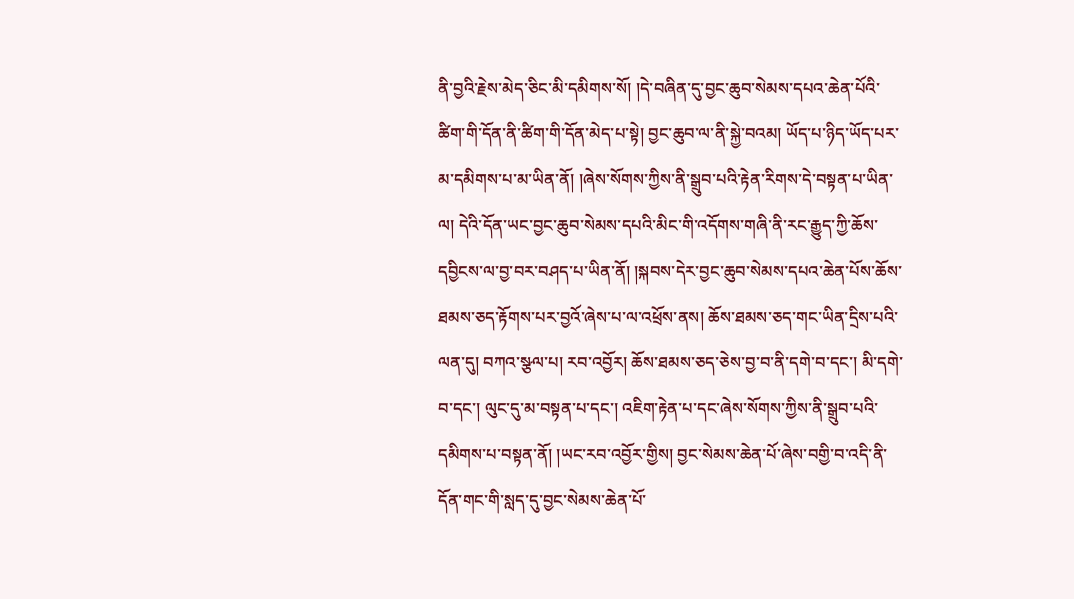ནི་བྱའི་རྗེས་མེད་ཅིང་མི་དམིགས་སོ། །དེ་བཞིན་དུ་བྱང་ཆུབ་སེམས་དཔའ་ཆེན་པོའི་ཚིག་གི་དོན་ནི་ཚིག་གི་དོན་མེད་པ་སྟེ། བྱང་ཆུབ་ལ་ནི་སྐྱེ་བའམ། ཡོད་པ་ཉིད་ཡོད་པར་མ་དམིགས་པ་མ་ཡིན་ནོ། །ཞེས་སོགས་ཀྱིས་ནི་སྒྲུབ་པའི་རྟེན་རིགས་དེ་བསྟན་པ་ཡིན་ལ། དེའི་དོན་ཡང་བྱང་ཆུབ་སེམས་དཔའི་མིང་གི་འདོགས་གཞི་ནི་རང་རྒྱུད་ཀྱི་ཆོས་དབྱིངས་ལ་བྱ་བར་བཤད་པ་ཡིན་ནོ། །སྐབས་དེར་བྱང་ཆུབ་སེམས་དཔའ་ཆེན་པོས་ཆོས་ཐམས་ཅད་རྟོགས་པར་བྱའོ་ཞེས་པ་ལ་འཕྲོས་ནས། ཆོས་ཐམས་ཅད་གང་ཡིན་དྲིས་པའི་ལན་དུ། བཀའ་སྩལ་པ། རབ་འབྱོར། ཆོས་ཐམས་ཅད་ཅེས་བྱ་བ་ནི་དགེ་བ་དང་། མི་དགེ་བ་དང་། ལུང་དུ་མ་བསྟན་པ་དང་། འཇིག་རྟེན་པ་དང་ཞེས་སོགས་ཀྱིས་ནི་སྒྲུབ་པའི་དམིགས་པ་བསྟན་ནོ། །ཡང་རབ་འབྱོར་གྱིས། བྱང་སེམས་ཆེན་པོ་ཞེས་བགྱི་བ་འདི་ནི་དོན་གང་གི་སླད་དུ་བྱང་སེམས་ཆེན་པོ་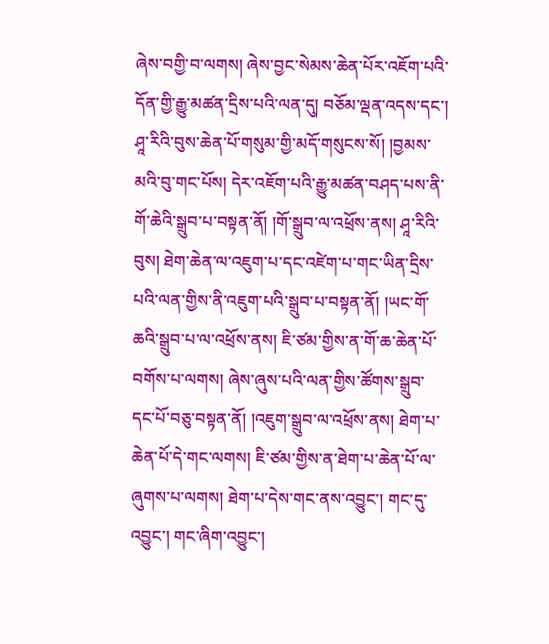ཞེས་བགྱི་བ་ལགས། ཞེས་བྱང་སེམས་ཆེན་པོར་འཇོག་པའི་དོན་གྱི་རྒྱུ་མཚན་དྲིས་པའི་ལན་དུ། བཅོམ་ལྡན་འདས་དང་། ཤཱ་རིའི་བུས་ཆེན་པོ་གསུམ་གྱི་མདོ་གསུངས་སོ། །བྱམས་མའི་བུ་གང་པོས། དེར་འཇོག་པའི་རྒྱུ་མཚན་བཤད་པས་ནི་གོ་ཆེའི་སྒྲུབ་པ་བསྟན་ནོ། །གོ་སྒྲུབ་ལ་འཕྲོས་ནས། ཤཱ་རིའི་བུས། ཐེག་ཆེན་ལ་འཇུག་པ་དང་འཛེག་པ་གང་ཡིན་དྲིས་པའི་ལན་གྱིས་ནི་འཇུག་པའི་སྒྲུབ་པ་བསྟན་ནོ། །ཡང་གོ་ཆའི་སྒྲུབ་པ་ལ་འཕྲོས་ནས། ཇི་ཙམ་གྱིས་ན་གོ་ཆ་ཆེན་པོ་བགོས་པ་ལགས། ཞེས་ཞུས་པའི་ལན་གྱིས་ཚོགས་སྒྲུབ་དང་པོ་བཅུ་བསྟན་ནོ། །འཇུག་སྒྲུབ་ལ་འཕྲོས་ནས། ཐེག་པ་ཆེན་པོ་དེ་གང་ལགས། ཇི་ཙམ་གྱིས་ན་ཐེག་པ་ཆེན་པོ་ལ་ཞུགས་པ་ལགས། ཐེག་པ་དེས་གང་ནས་འབྱུང་། གང་དུ་འབྱུང་། གང་ཞིག་འབྱུང་།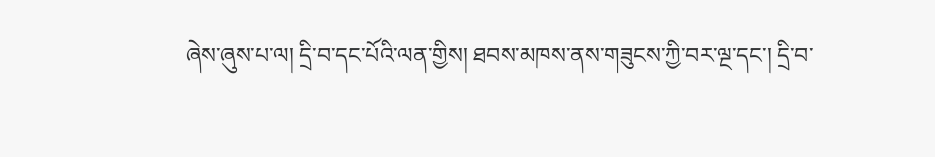ཞེས་ཞུས་པ་ལ། དྲི་བ་དང་པོའི་ལན་གྱིས། ཐབས་མཁས་ནས་གཟུངས་ཀྱི་བར་ལྔ་དང་། དྲི་བ་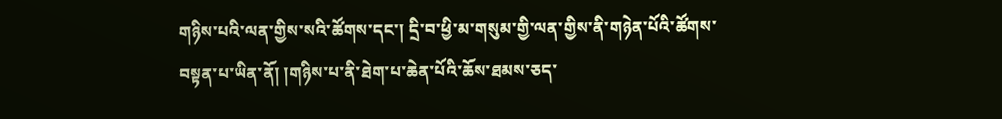གཉིས་པའི་ལན་གྱིས་སའི་ཚོགས་དང་། དྲི་བ་ཕྱི་མ་གསུམ་གྱི་ལན་གྱིས་ནི་གཉེན་པོའི་ཚོགས་བསྟན་པ་ཡིན་ནོ། །གཉིས་པ་ནི་ཐེག་པ་ཆེན་པོའི་ཆོས་ཐམས་ཅད་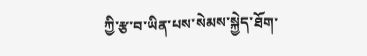ཀྱི་རྩ་བ་ཡིན་པས་སེམས་སྐྱེད་ཐོག་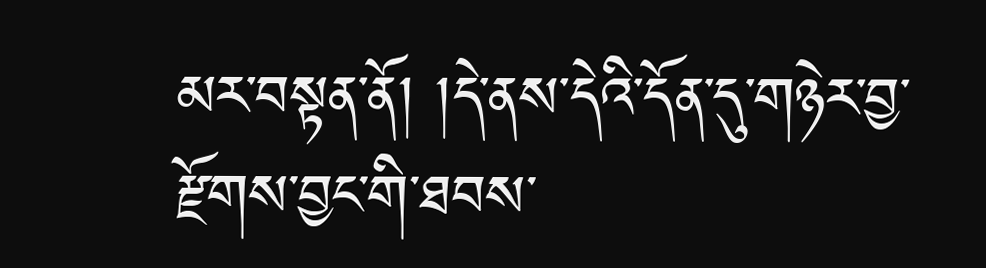མར་བསྟན་ནོ། །དེ་ནས་དེའི་དོན་དུ་གཉེར་བྱ་རྫོགས་བྱང་གི་ཐབས་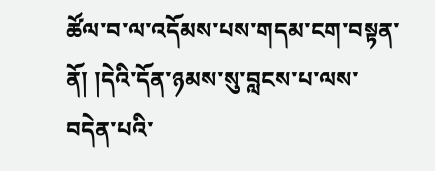ཚོལ་བ་ལ་འདོམས་པས་གདམ་ངག་བསྟན་ནོ། །དེའི་དོན་ཉམས་སུ་བླངས་པ་ལས་བདེན་པའི་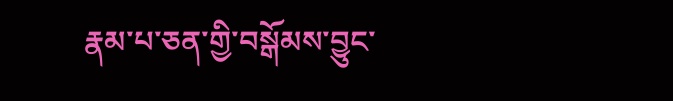རྣམ་པ་ཅན་གྱི་བསྒོམས་བྱུང་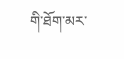གི་ཐོག་མར་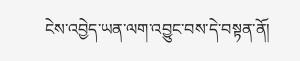ངེས་འབྱེད་ཡན་ལག་འབྱུང་བས་དེ་བསྟན་ནོ།